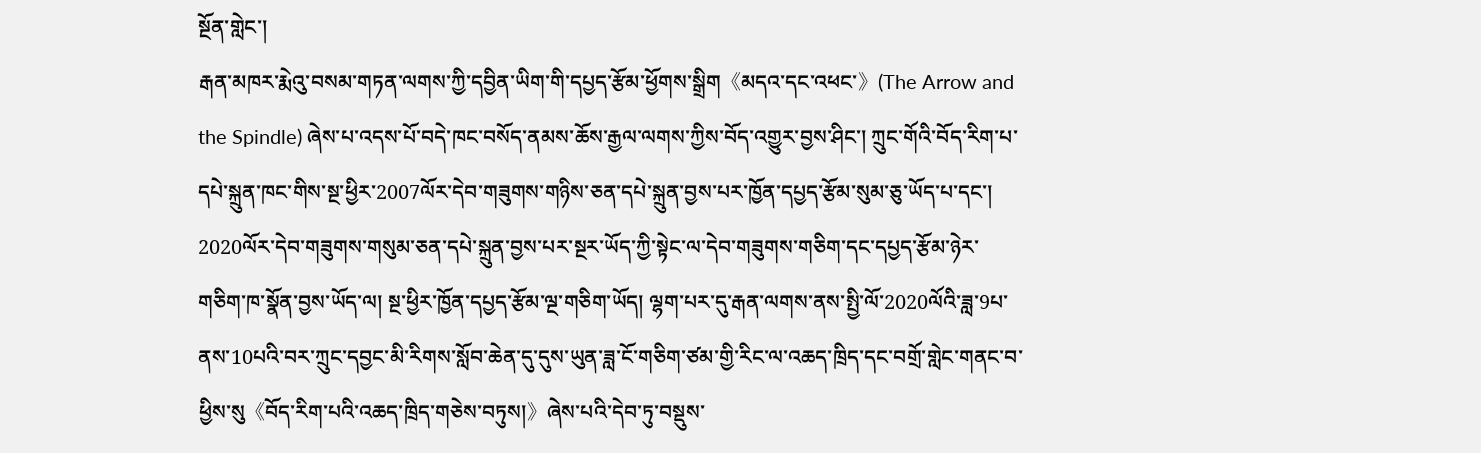སྔོན་གླེང་།
རྒན་མཁར་རྨེའུ་བསམ་གཏན་ལགས་ཀྱི་དབྱིན་ཡིག་གི་དཔྱད་རྩོམ་ཕྱོགས་སྒྲིག《མདའ་དང་འཕང་》(The Arrow and the Spindle) ཞེས་པ་འདས་པོ་བདེ་ཁང་བསོད་ནམས་ཆོས་རྒྱལ་ལགས་ཀྱིས་བོད་འགྱུར་བྱས་ཤིང་། ཀྲུང་གོའི་བོད་རིག་པ་དཔེ་སྐྲུན་ཁང་གིས་སྔ་ཕྱིར་2007ལོར་དེབ་གཟུགས་གཉིས་ཅན་དཔེ་སྐྲུན་བྱས་པར་ཁྱོན་དཔྱད་རྩོམ་སུམ་ཅུ་ཡོད་པ་དང་། 2020ལོར་དེབ་གཟུགས་གསུམ་ཅན་དཔེ་སྐྲུན་བྱས་པར་སྔར་ཡོད་ཀྱི་སྟེང་ལ་དེབ་གཟུགས་གཅིག་དང་དཔྱད་རྩོམ་ཉེར་གཅིག་ཁ་སྣོན་བྱས་ཡོད་ལ། སྔ་ཕྱིར་ཁྱོན་དཔྱད་རྩོམ་ལྔ་གཅིག་ཡོད། ལྷག་པར་དུ་རྒན་ལགས་ནས་སྤྱི་ལོ་2020ལོའི་ཟླ་9པ་ནས་10པའི་བར་ཀྲུང་དབྱང་མི་རིགས་སློབ་ཆེན་དུ་དུས་ཡུན་ཟླ་ངོ་གཅིག་ཙམ་གྱི་རིང་ལ་འཆད་ཁྲིད་དང་བགྲོ་གླེང་གནང་བ་ཕྱིས་སུ《བོད་རིག་པའི་འཆད་ཁྲིད་གཅེས་བཏུས།》ཞེས་པའི་དེབ་ཏུ་བསྡུས་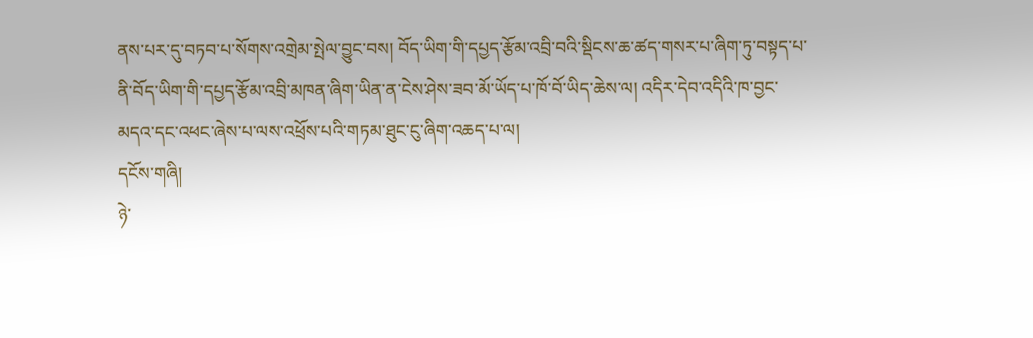ནས་པར་དུ་བཏབ་པ་སོགས་འགྲེམ་སྤེལ་བྱུང་བས། བོད་ཡིག་གི་དཔྱད་རྩོམ་འབྲི་བའི་སྡིངས་ཆ་ཚད་གསར་པ་ཞིག་ཏུ་བསྟད་པ་ནི་བོད་ཡིག་གི་དཔྱད་རྩོམ་འབྲི་མཁན་ཞིག་ཡིན་ན་ངེས་ཤེས་ཟབ་མོ་ཡོད་པ་ཁོ་བོ་ཡིད་ཆེས་ལ། འདིར་དེབ་འདིའི་ཁ་བྱང་མདའ་དང་འཕང་ཞེས་པ་ལས་འཕྲོས་པའི་གཏམ་ཐུང་ངུ་ཞིག་འཆད་པ་ལ།
དངོས་གཞི།
ཉེ་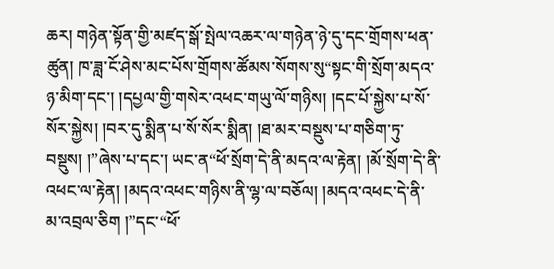ཆར། གཉེན་སྟོན་གྱི་མཛད་སྒོ་སྤེལ་འཆར་ལ་གཉེན་ཉེ་དུ་དང་གྲོགས་ཕན་ཚུན། ཁ་ཟླ་ངོ་ཤེས་མང་པོས་གྲོགས་ཚོམས་སོགས་སུ“སྟང་གི་སྲོག་མདའ་ཉ་མིག་དང་། །དཔྱལ་གྱི་གསེར་འཕང་གཡུ་ལོ་གཉིས། །དང་པོ་སྐྱེས་པ་སོ་སོར་སྐྱེས། །བར་དུ་སྨིན་པ་སོ་སོར་སྨིན། །ཐ་མར་བསྡུས་པ་གཅིག་ཏུ་བསྡུས། །”ཞེས་པ་དང་། ཡང་ན“ཕོ་སྲོག་དེ་ནི་མདའ་ལ་རྟེན། །མོ་སྲོག་དེ་ནི་འཕང་ལ་རྟེན། །མདའ་འཕང་གཉིས་ནི་ལྷ་ལ་བཅོལ། །མདའ་འཕང་དེ་ནི་མ་འབྲལ་ཅིག །”དང་“ཕོ་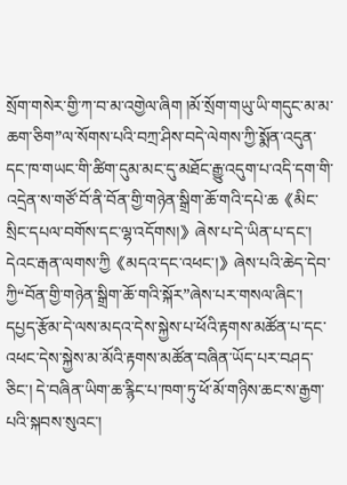སྲོག་གསེར་གྱི་ཀ་བ་མ་འགྱེལ་ཞིག །མོ་སྲོག་གཡུ་ཡི་གདུང་མ་མ་ཆག་ཅིག”ལ་སོགས་པའི་བཀྲ་ཤིས་བདེ་ལེགས་ཀྱི་སྨོན་འདུན་དང་ཁ་གཡང་གི་ཚིག་དུམ་མང་དུ་མཐོང་རྒྱུ་འདུག་པ་འདི་དག་གི་འདྲེན་ས་གཙོ་བོ་ནི་བོན་གྱི་གཉེན་སྒྲིག་ཆོ་གའི་དཔེ་ཆ《མིང་སྲིང་དཔལ་བགོས་དང་ལྷ་འདོགས།》ཞེས་པ་དེ་ཡིན་པ་དང་། དེའང་རྒན་ལགས་ཀྱི《མདའ་དང་འཕང་།》ཞེས་པའི་ཆེད་དེབ་ཀྱི“བོན་གྱི་གཉེན་སྒྲིག་ཆོ་གའི་སྐོར”ཞེས་པར་གསལ་ཞིང་། དཔྱད་རྩོམ་དེ་ལས་མདའ་དེས་སྐྱེས་པ་ཕོའི་རྟགས་མཚོན་པ་དང་འཕང་དེས་སྐྱེས་མ་མོའི་རྟགས་མཚོན་བཞིན་ཡོད་པར་བཤད་ཅིང་། དེ་བཞིན་ཡིག་ཆ་རྙིང་པ་ཁག་ཏུ་ཕོ་མོ་གཉིས་ཆང་ས་རྒྱག་པའི་སྐབས་སུའང་།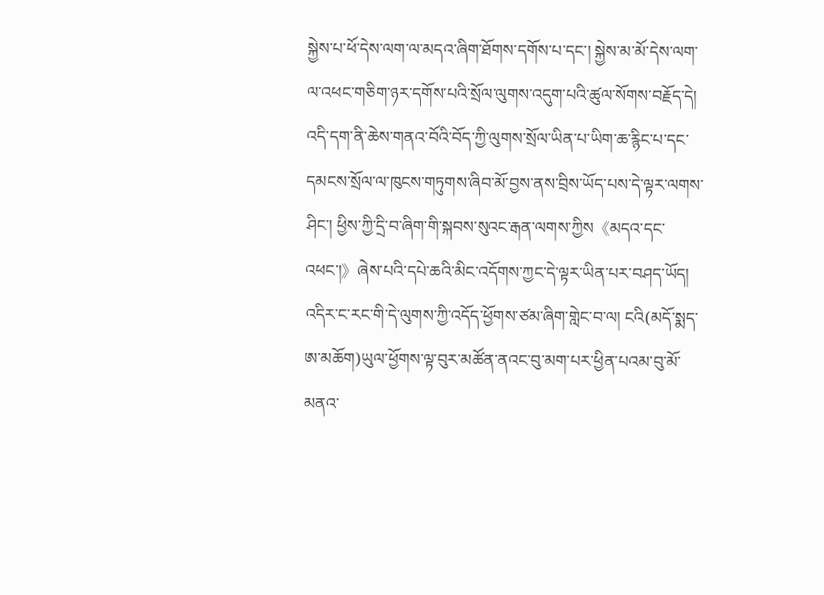སྐྱེས་པ་ཕོ་དེས་ལག་ལ་མདའ་ཞིག་ཐོགས་དགོས་པ་དང་། སྐྱེས་མ་མོ་དེས་ལག་ལ་འཕང་གཅིག་ཉར་དགོས་པའི་སྲོལ་ལུགས་འདུག་པའི་ཚུལ་སོགས་བརྗོད་དེ། འདི་དག་ནི་ཆེས་གནའ་བོའི་བོད་ཀྱི་ལུགས་སྲོལ་ཡིན་པ་ཡིག་ཆ་རྙིང་པ་དང་དམངས་སྲོལ་ལ་ཁུངས་གཏུགས་ཞིབ་མོ་བྱས་ནས་བྲིས་ཡོད་པས་དེ་ལྟར་ལགས་ཤིང་། ཕྱིས་ཀྱི་དྲི་བ་ཞིག་གི་སྐབས་སུའང་རྒན་ལགས་ཀྱིས《མདའ་དང་འཕང་།》ཞེས་པའི་དཔེ་ཆའི་མིང་འདོགས་ཀྱང་དེ་ལྟར་ཡིན་པར་བཤད་ཡོད།
འདིར་ང་རང་གི་དེ་ལུགས་ཀྱི་འདོད་ཕྱོགས་ཙམ་ཞིག་གླེང་བ་ལ། ངའི(མདོ་སྨད་ཨ་མཆོག)ཡུལ་ཕྱོགས་ལྟ་བུར་མཚོན་ནའང་བུ་མག་པར་ཕྱིན་པའམ་བུ་མོ་མནའ་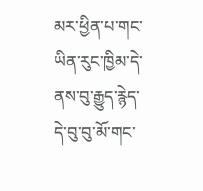མར་ཕྱིན་པ་གང་ཡིན་རུང་ཁྱིམ་དེ་ནས་བུ་རྒྱུད་རྙེད་དེ་བུ་བུ་མོ་གང་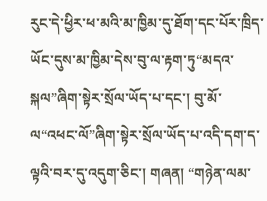རུང་དེ་ཕྱིར་ཕ་མའི་མ་ཁྱིམ་དུ་ཐོག་དང་པོར་ཁྲིད་ཡོང་དུས་མ་ཁྱིམ་དེས་བུ་ལ་རྟག་ཏུ“མདའ་སྐལ”ཞིག་སྟེར་སྲོལ་ཡོད་པ་དང་། བུ་མོ་ལ“འཕང་ལོ”ཞིག་སྟེར་སྲོལ་ཡོད་པ་འདི་དག་ད་ལྟའི་བར་དུ་འདུག་ཅིང་། གཞན། “གཉེན་ལམ་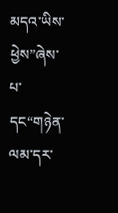མདའ་ཡིས་ཕྱེས”ཞེས་པ་དང“གཉེན་ལམ་དར་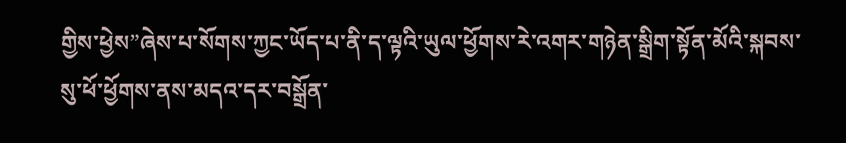གྱིས་ཕྱེས”ཞེས་པ་སོགས་ཀྱང་ཡོད་པ་ནི་ད་ལྟའི་ཡུལ་ཕྱོགས་རེ་འགར་གཉེན་སྒྲིག་སྟོན་མོའི་སྐབས་སུ་ཕོ་ཕྱོགས་ནས་མདའ་དར་བསྒྲོན་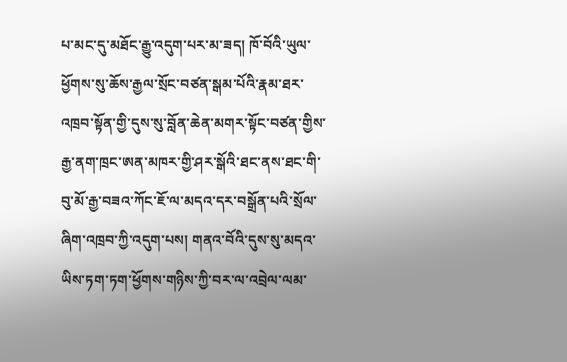པ་མང་དུ་མཐོང་རྒྱུ་འདུག་པར་མ་ཟད། ཁོ་བོའི་ཡུལ་ཕྱོགས་སུ་ཆོས་རྒྱལ་སྲོང་བཙན་སྒམ་པོའི་རྣམ་ཐར་འཁྲབ་སྟོན་གྱི་དུས་སུ་བློན་ཆེན་མགར་སྟོང་བཙན་གྱིས་རྒྱ་ནག་ཁྲང་ཨན་མཁར་གྱི་ཤར་སྒོའི་ཐང་ནས་ཐང་གི་བུ་མོ་རྒྱ་བཟའ་ཀོང་ཇོ་ལ་མདའ་དར་བསྒྲོན་པའི་སྲོལ་ཞིག་འཁྲབ་ཀྱི་འདུག་པས། གནའ་བོའི་དུས་སུ་མདའ་ཡིས་ཏག་ཏག་ཕྱོགས་གཉིས་ཀྱི་བར་ལ་འབྲེལ་ལམ་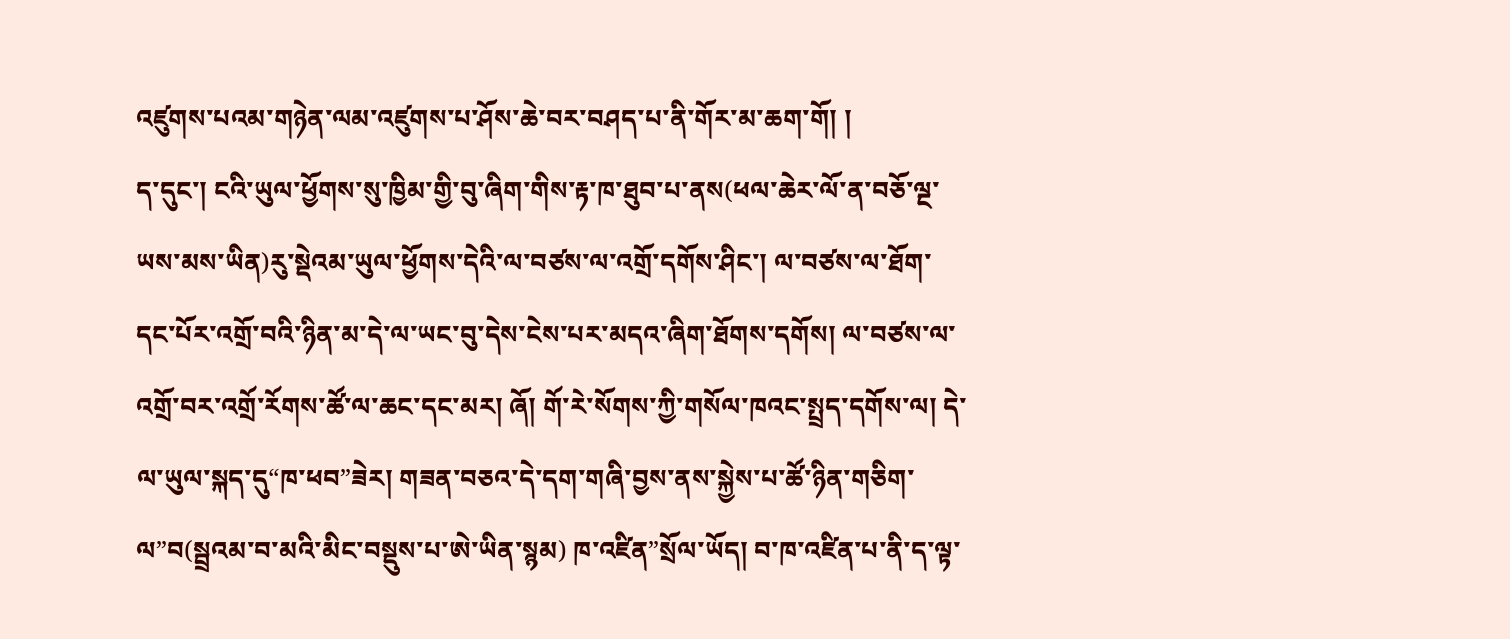འཛུགས་པའམ་གཉེན་ལམ་འཛུགས་པ་ཤོས་ཆེ་བར་བཤད་པ་ནི་གོར་མ་ཆག་གོ། །
ད་དུང་། ངའི་ཡུལ་ཕྱོགས་སུ་ཁྱིམ་གྱི་བུ་ཞིག་གིས་རྟ་ཁ་ཐུབ་པ་ནས(ཕལ་ཆེར་ལོ་ན་བཅོ་ལྔ་ཡས་མས་ཡིན)རུ་སྡེའམ་ཡུལ་ཕྱོགས་དེའི་ལ་བཙས་ལ་འགྲོ་དགོས་ཤིང་། ལ་བཙས་ལ་ཐོག་དང་པོར་འགྲོ་བའི་ཉིན་མ་དེ་ལ་ཡང་བུ་དེས་ངེས་པར་མདའ་ཞིག་ཐོགས་དགོས། ལ་བཙས་ལ་འགྲོ་བར་འགྲོ་རོགས་ཚོ་ལ་ཆང་དང་མར། ཞོ། གོ་རེ་སོགས་ཀྱི་གསོལ་ཁའང་སྤྲད་དགོས་ལ། དེ་ལ་ཡུལ་སྐད་དུ“ཁ་ཕབ”ཟེར། གཟན་བཅའ་དེ་དག་གཞི་བྱས་ནས་སྐྱེས་པ་ཚོ་ཉིན་གཅིག་ལ”བ(སྦྲའམ་བ་མའི་མིང་བསྡུས་པ་ཨེ་ཡིན་སྙམ) ཁ་འཛིན”སྲོལ་ཡོད། བ་ཁ་འཛིན་པ་ནི་ད་ལྟ་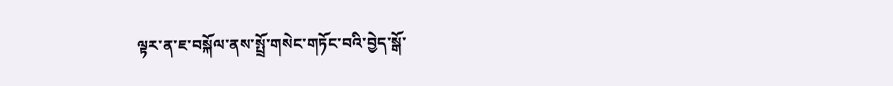ལྟར་ན་ཇ་བསྐོལ་ནས་སྤྲོ་གསེང་གཏོང་བའི་བྱེད་སྒོ་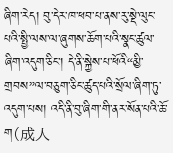ཞིག་རེད། བུ་དེར་ཁ་ཕབ་པ་ནས་རུ་སྡེ་ལུང་པའི་སྤྱི་ལས་ལ་ཞུགས་ཆོག་པའི་སྣང་ཚུལ་ཞིག་འདུག་ཅིང་། དེ་ནི་སྐྱེས་པ་ཕོའི“མྱི་གྲབས”ལ་བཅུག་ཅིང་ཚུད་པའི་སྲོལ་ཞིག་ཏུ་འདུག་པས། འདི་ནི་བུ་ཞིག་གི་ནར་སོན་པའི་ཆོ་ག(成人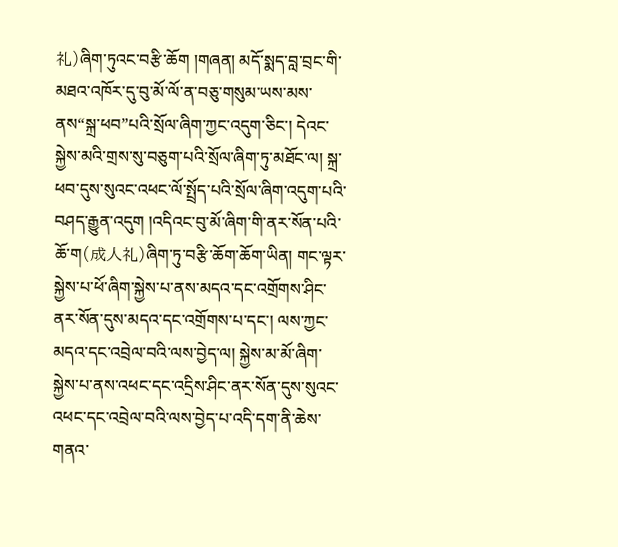礼)ཞིག་ཏུའང་བརྩི་ཆོག །གཞན། མདོ་སྨད་བླ་བྲང་གི་མཐའ་འཁོར་དུ་བུ་མོ་ལོ་ན་བཅུ་གསུམ་ཡས་མས་ནས“སྐྲ་ཕབ”པའི་སྲོལ་ཞིག་ཀྱང་འདུག་ཅིང་། དེའང་སྐྱེས་མའི་གྲས་སུ་བཅུག་པའི་སྲོལ་ཞིག་ཏུ་མཐོང་ལ། སྐྲ་ཕབ་དུས་སུའང་འཕང་ལོ་སྤྲོད་པའི་སྲོལ་ཞིག་འདུག་པའི་བཤད་རྒྱུན་འདུག །འདིའང་བུ་མོ་ཞིག་གི་ནར་སོན་པའི་ཆོ་ག(成人礼)ཞིག་ཏུ་བརྩི་ཆོག་ཆོག་ཡིན། གང་ལྟར་སྐྱེས་པ་ཕོ་ཞིག་སྐྱེས་པ་ནས་མདའ་དང་འགྲོགས་ཤིང་ནར་སོན་དུས་མདའ་དང་འགྲོགས་པ་དང་། ལས་ཀྱང་མདའ་དང་འབྲེལ་བའི་ལས་བྱེད་ལ། སྐྱེས་མ་མོ་ཞིག་སྐྱེས་པ་ནས་འཕང་དང་འདྲིས་ཤིང་ནར་སོན་དུས་སུའང་འཕང་དང་འབྲེལ་བའི་ལས་བྱེད་པ་འདི་དག་ནི་ཆེས་གནའ་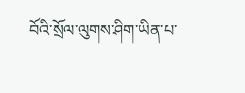བོའི་སྲོལ་ལུགས་ཤིག་ཡིན་པ་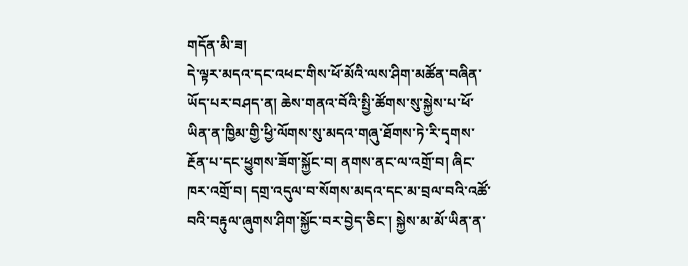གདོན་མི་ཟ།
དེ་ལྟར་མདའ་དང་འཕང་གིས་ཕོ་མོའི་ལས་ཤིག་མཚོན་བཞིན་ཡོད་པར་བཤད་ན། ཆེས་གནའ་བོའི་སྤྱི་ཚོགས་སུ་སྐྱེས་པ་ཕོ་ཡིན་ན་ཁྱིམ་གྱི་ཕྱི་ལོགས་སུ་མདའ་གཞུ་ཐོགས་ཏེ་རི་དྭགས་རྔོན་པ་དང་ཕྱུགས་ཟོག་སྐྱོང་བ། ནགས་ནང་ལ་འགྲོ་བ། ཞིང་ཁར་འགྲོ་བ། དགྲ་འདུལ་བ་སོགས་མདའ་དང་མ་བྲལ་བའི་འཚོ་བའི་བརྟུལ་ཞུགས་ཤིག་སྐྱོང་བར་བྱེད་ཅིང་། སྐྱེས་མ་མོ་ཡིན་ན་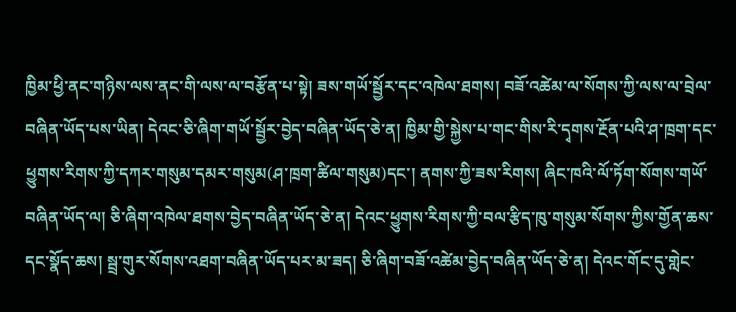ཁྱིམ་ཕྱི་ནང་གཉིས་ལས་ནང་གི་ལས་ལ་བརྩོན་པ་སྟེ། ཟས་གཡོ་སྦྱོར་དང་འཁེལ་ཐགས། བཟོ་འཚེམ་ལ་སོགས་ཀྱི་ལས་ལ་བྲེལ་བཞིན་ཡོད་པས་ཡིན། དེའང་ཅི་ཞིག་གཡོ་སྦྱོར་བྱེད་བཞིན་ཡོད་ཅེ་ན། ཁྱིམ་གྱི་སྐྱེས་པ་གང་གིས་རི་དྭགས་རྔོན་པའི་ཤ་ཁྲག་དང་ཕྱུགས་རིགས་ཀྱི་དཀར་གསུམ་དམར་གསུམ(ཤ་ཁྲག་ཚིལ་གསུམ)དང་། ནགས་ཀྱི་ཟས་རིགས། ཞིང་ཁའི་ལོ་ཏོག་སོགས་གཡོ་བཞིན་ཡོད་ལ། ཅི་ཞིག་འཁེལ་ཐགས་བྱེད་བཞིན་ཡོད་ཅེ་ན། དེའང་ཕྱུགས་རིགས་ཀྱི་བལ་རྩིད་ཁུ་གསུམ་སོགས་ཀྱིས་གྱོན་ཆས་དང་སྣོད་ཆས། སྦྲ་གུར་སོགས་འཐག་བཞིན་ཡོད་པར་མ་ཟད། ཅི་ཞིག་བཟོ་འཚེམ་བྱེད་བཞིན་ཡོད་ཅེ་ན། དེའང་གོང་དུ་གླེང་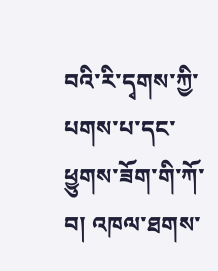བའི་རི་དྭགས་ཀྱི་པགས་པ་དང་ཕྱུགས་ཟོག་གི་ཀོ་བ། འཁལ་ཐགས་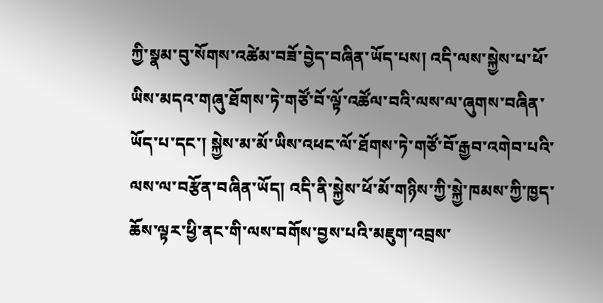ཀྱི་སྣམ་བུ་སོགས་འཚེམ་བཟོ་བྱེད་བཞིན་ཡོད་པས། འདི་ལས་སྐྱེས་པ་ཕོ་ཡིས་མདའ་གཞུ་ཐོགས་ཏེ་གཙོ་བོ་ལྟོ་འཚོལ་བའི་ལས་ལ་ཞུགས་བཞིན་ཡོད་པ་དང་། སྐྱེས་མ་མོ་ཡིས་འཕང་ལོ་ཐོགས་ཏེ་གཙོ་བོ་རྒྱབ་འགེབ་པའི་ལས་ལ་བརྩོན་བཞིན་ཡོད། འདི་ནི་སྐྱེས་ཕོ་མོ་གཉིས་ཀྱི་སྐྱེ་ཁམས་ཀྱི་ཁྱད་ཆོས་ལྟར་ཕྱི་ནང་གི་ལས་བགོས་བྱས་པའི་མཇུག་འབྲས་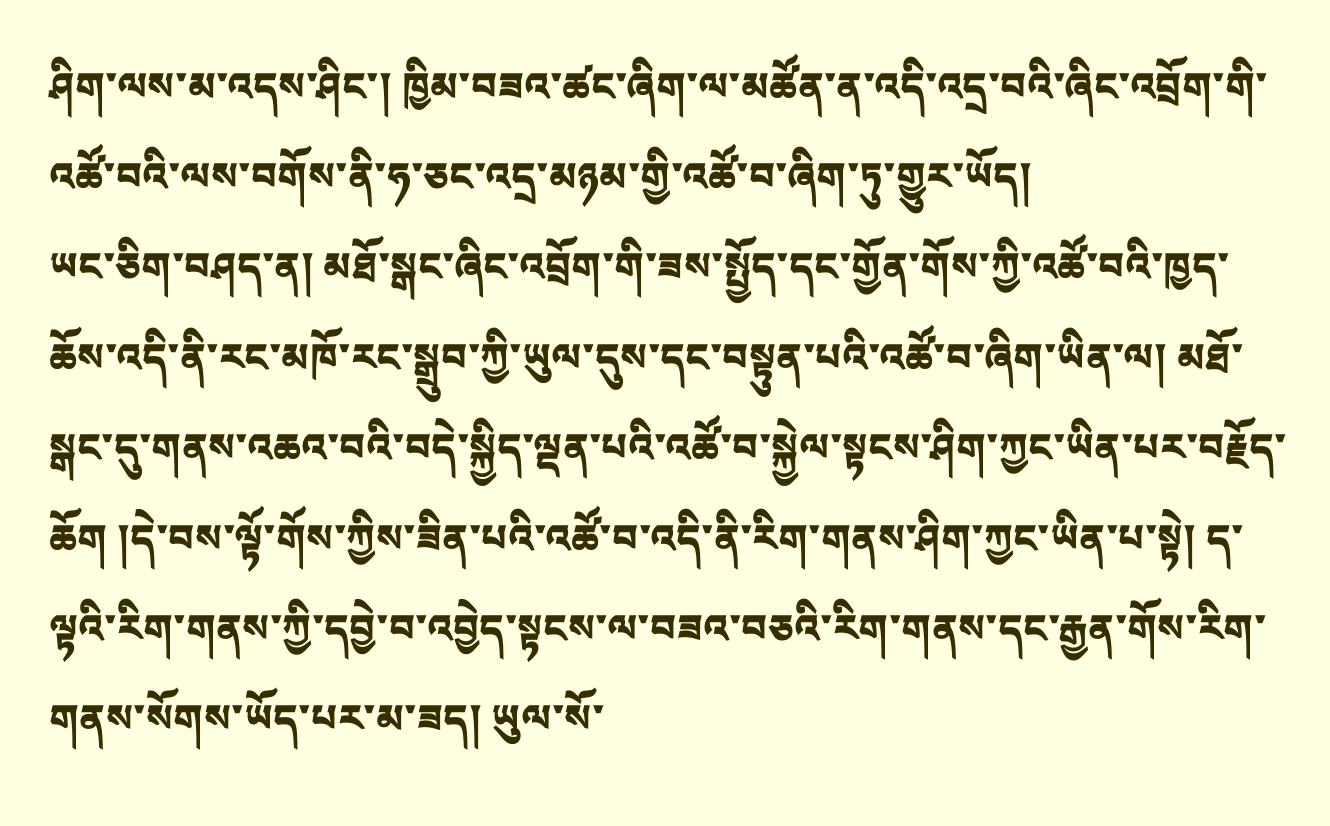ཤིག་ལས་མ་འདས་ཤིང་། ཁྱིམ་བཟའ་ཚང་ཞིག་ལ་མཚོན་ན་འདི་འདྲ་བའི་ཞིང་འབྲོག་གི་འཚོ་བའི་ལས་བགོས་ནི་ཧ་ཅང་འདྲ་མཉམ་གྱི་འཚོ་བ་ཞིག་ཏུ་གྱུར་ཡོད།
ཡང་ཅིག་བཤད་ན། མཐོ་སྒང་ཞིང་འབྲོག་གི་ཟས་སྤྱོད་དང་གྱོན་གོས་ཀྱི་འཚོ་བའི་ཁྱད་ཆོས་འདི་ནི་རང་མཁོ་རང་སྒྲུབ་ཀྱི་ཡུལ་དུས་དང་བསྟུན་པའི་འཚོ་བ་ཞིག་ཡིན་ལ། མཐོ་སྒང་དུ་གནས་འཆའ་བའི་བདེ་སྐྱིད་ལྡན་པའི་འཚོ་བ་སྐྱེལ་སྟངས་ཤིག་ཀྱང་ཡིན་པར་བརྗོད་ཆོག །དེ་བས་ལྟོ་གོས་ཀྱིས་ཟིན་པའི་འཚོ་བ་འདི་ནི་རིག་གནས་ཤིག་ཀྱང་ཡིན་པ་སྟེ། ད་ལྟའི་རིག་གནས་ཀྱི་དབྱེ་བ་འབྱེད་སྟངས་ལ་བཟའ་བཅའི་རིག་གནས་དང་རྒྱན་གོས་རིག་གནས་སོགས་ཡོད་པར་མ་ཟད། ཡུལ་སོ་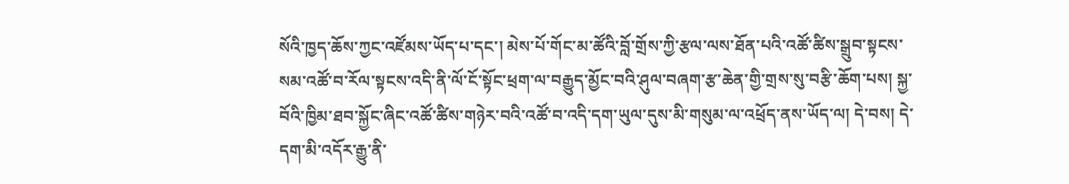སོའི་ཁྱད་ཆོས་ཀྱང་འཛོམས་ཡོད་པ་དང་། མེས་པོ་གོང་མ་ཚོའི་བློ་གྲོས་ཀྱི་རྩལ་ལས་ཐོན་པའི་འཚོ་ཚིས་སྒྲུབ་སྟངས་སམ་འཚོ་བ་རོལ་སྟངས་འདི་ནི་ལོ་ངོ་སྟོང་ཕྲག་ལ་བརྒྱུད་མྱོང་བའི་ཤུལ་བཞག་རྩ་ཆེན་གྱི་གྲས་སུ་བརྩི་ཆོག་པས། སྐྱ་བོའི་ཁྱིམ་ཐབ་སྐྱོང་ཞིང་འཚོ་ཚིས་གཉེར་བའི་འཚོ་བ་འདི་དག་ཡུལ་དུས་མི་གསུམ་ལ་འཕྲོད་ནས་ཡོད་ལ། དེ་བས། དེ་དག་མི་འདོར་རྒྱུ་ནི་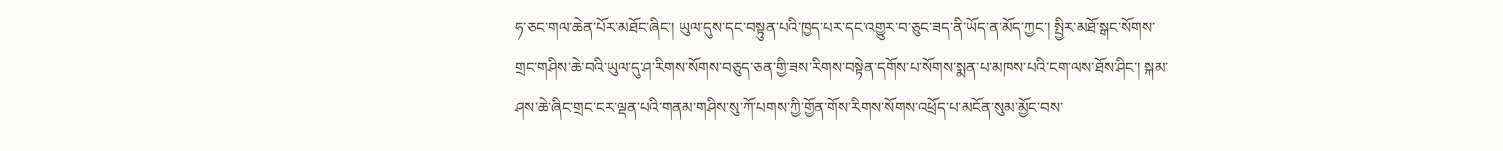ཧ་ཅང་གལ་ཆེན་པོར་མཐོང་ཞིང་། ཡུལ་དུས་དང་བསྟུན་པའི་ཁྱད་པར་དང་འགྱུར་བ་ཅུང་ཟད་ནི་ཡོད་ན་མོད་ཀྱང་། སྤྱིར་མཐོ་སྒང་སོགས་གྲང་གཤིས་ཆེ་བའི་ཡུལ་དུ་ཤ་རིགས་སོགས་བཅུད་ཅན་གྱི་ཟས་རིགས་བསྟེན་དགོས་པ་སོགས་སྨན་པ་མཁས་པའི་ངག་ལས་ཐོས་ཤིང་། སྐམ་ཤས་ཆེ་ཞིང་གྲང་ངར་ལྡན་པའི་གནམ་གཤིས་སུ་ཀོ་པགས་ཀྱི་གྱོན་གོས་རིགས་སོགས་འཕྲོད་པ་མངོན་སུམ་མྱོང་བས་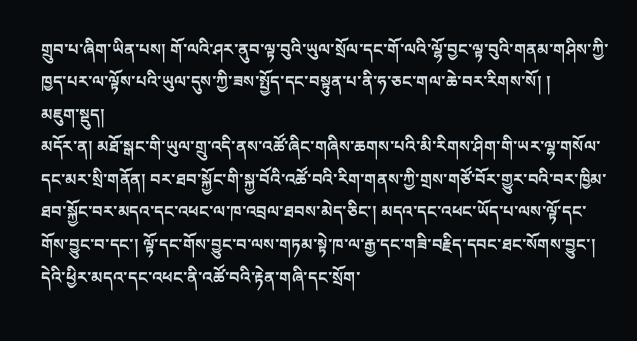གྲུབ་པ་ཞིག་ཡིན་པས། གོ་ལའི་ཤར་ནུབ་ལྟ་བུའི་ཡུལ་སྲོལ་དང་གོ་ལའི་ལྷོ་བྱང་ལྟ་བུའི་གནམ་གཤིས་ཀྱི་ཁྱད་པར་ལ་ལྟོས་པའི་ཡུལ་དུས་ཀྱི་ཟས་སྤྱོད་དང་བསྟུན་པ་ནི་ཧ་ཅང་གལ་ཆེ་བར་རིགས་སོ། །
མཇུག་སྡུད།
མདོར་ན། མཐོ་སྒང་གི་ཡུལ་གྲུ་འདི་ནས་འཚོ་ཞིང་གཞིས་ཆགས་པའི་མི་རིགས་ཤིག་གི་ཡར་ལྷ་གསོལ་དང་མར་སྲི་གནོན། བར་ཐབ་སྐྱོང་གི་སྐྱ་བོའི་འཚོ་བའི་རིག་གནས་ཀྱི་གྲས་གཙོ་བོར་གྱུར་བའི་བར་ཁྱིམ་ཐབ་སྐྱོང་བར་མདའ་དང་འཕང་ལ་ཁ་འབྲལ་ཐབས་མེད་ཅིང་། མདའ་དང་འཕང་ཡོད་པ་ལས་ལྟོ་དང་གོས་བྱུང་བ་དང་། ལྟོ་དང་གོས་བྱུང་བ་ལས་གཏམ་སྟེ་ཁ་ལ་རྒྱ་དང་གཟི་བརྗིད་དབང་ཐང་སོགས་བྱུང་། དེའི་ཕྱིར་མདའ་དང་འཕང་ནི་འཚོ་བའི་རྟེན་གཞི་དང་སྲོག་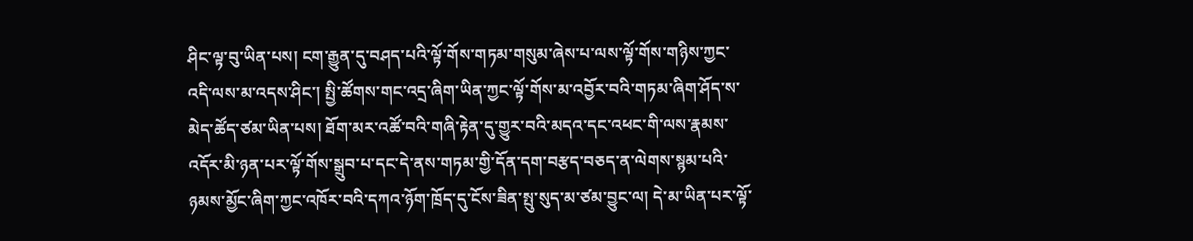ཤིང་ལྟ་བུ་ཡིན་པས། ངག་རྒྱུན་དུ་བཤད་པའི་ལྟོ་གོས་གཏམ་གསུམ་ཞེས་པ་ལས་ལྟོ་གོས་གཉིས་ཀྱང་འདི་ལས་མ་འདས་ཤིང་། སྤྱི་ཚོགས་གང་འདྲ་ཞིག་ཡིན་ཀྱང་ལྟོ་གོས་མ་འབྱོར་བའི་གཏམ་ཞིག་ཤོད་ས་མེད་ཚོད་ཙམ་ཡིན་པས། ཐོག་མར་འཚོ་བའི་གཞི་རྟེན་དུ་གྱུར་བའི་མདའ་དང་འཕང་གི་ལས་རྣམས་འདོར་མི་ཉན་པར་ལྟོ་གོས་སྒྲུབ་པ་དང་དེ་ནས་གཏམ་གྱི་དོན་དག་བརྩད་བཅད་ན་ལེགས་སྙམ་པའི་ཉམས་མྱོང་ཞིག་ཀྱང་འཁོར་བའི་དཀའ་ཉོག་ཁྲོད་དུ་ངོས་ཟིན་སྤུ་སུད་མ་ཙམ་བྱུང་ལ། དེ་མ་ཡིན་པར་ལྟོ་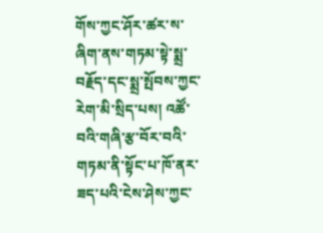གོས་ཀྱང་ཤོར་ཚར་ས་ཞིག་ནས་གཏམ་སྟེ་སྨྲ་བརྗོད་དང་སྨྲ་སྤོབས་ཀྱང་རེག་མི་སྲིད་པས། འཚོ་བའི་གཞི་རྩ་བོར་བའི་གཏམ་ནི་སྟོང་པ་ཁོ་ནར་ཟད་པའི་ངེས་ཤེས་ཀྱང་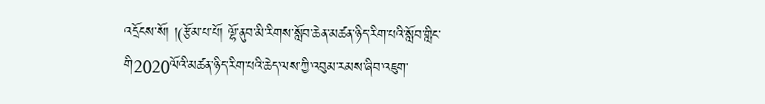འདྲོངས་སོ། །(རྩོམ་པ་པོ། ལྷོ་ནུབ་མི་རིགས་སློབ་ཆེན་མཚན་ཉིད་རིག་པའི་སློབ་གླིང་གི2020ལོའི་མཚན་ཉིད་རིག་པའི་ཆེད་ལས་ཀྱི་འབུམ་རམས་ཞིབ་འཇུག་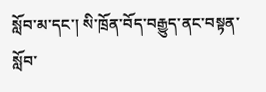སློབ་མ་དང་། སི་ཁྲོན་བོད་བརྒྱུད་ནང་བསྟན་སློབ་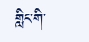གླིང་གི་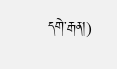དགེ་རྒན།)